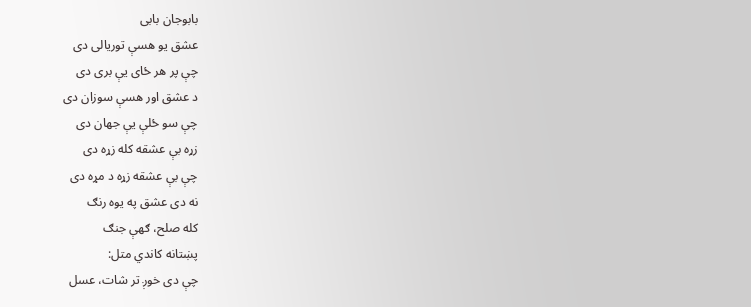بابوجان بابی
عشق یو هسې توریالی دی
چې پر هر ځای یې بری دی
د عشق اور هسې سوزان دی
چې سو ځلې یې جهان دی
زړه بې عشقه کله زړه دی
چې بې عشقه زړه د مړه دی
نه دی عشق په یوه رنګ
کله صلح، ګهې جنګ
پښتانه کاندي متل:
چې دی خوږ تر شات، عسل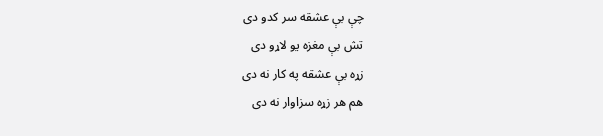چې بې عشقه سر کدو دی
تش بې مغزه یو لاړو دی
زړه بې عشقه په کار نه دی
هم هر زړه سزاوار نه دی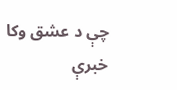چې د عشق وکا خبرې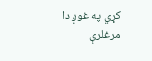کړي په غوږ دا مرغلرې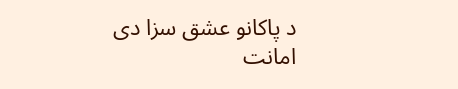د پاکانو عشق سزا دی
امانت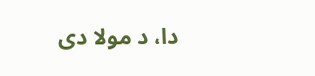دا، د مولا دی